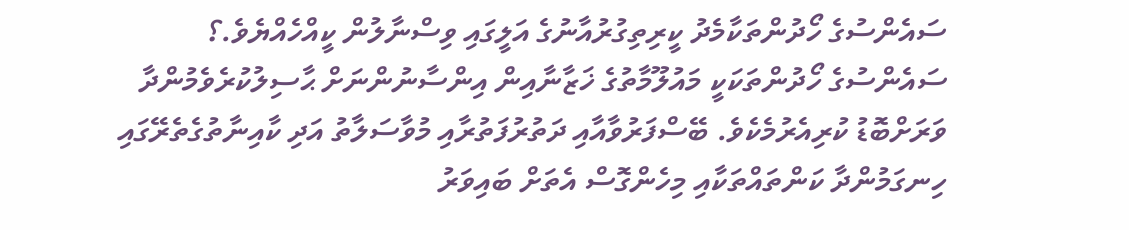ސައެންސުގެ ހޯދުންތަކާމެދު ކީރިތިގުރުއާނުގެ އަލީގައި ވިސްނާލުން ކީއްހެއްޔެވެ.؟
ސައެންސުގެ ހޯދުންތަކަކީ މައުލޫމާތުގެ ޚަޒާނާއިން އިންސާނުންނަށް ޙާސިލުކުރެވެމުންދާ ވަރަށްބޮޑު ކުރިއެރުމެކެވެ. ބޭސްފަރުވާއާއި ދަތުރުފަތުރާއި މުވާސަލާތު އަދި ކާއިނާތުގެތެރޭގައި ހިނގަމުންދާ ކަންތައްތަކާއި މިހެންގޮސް އެތަށް ބައިވަރު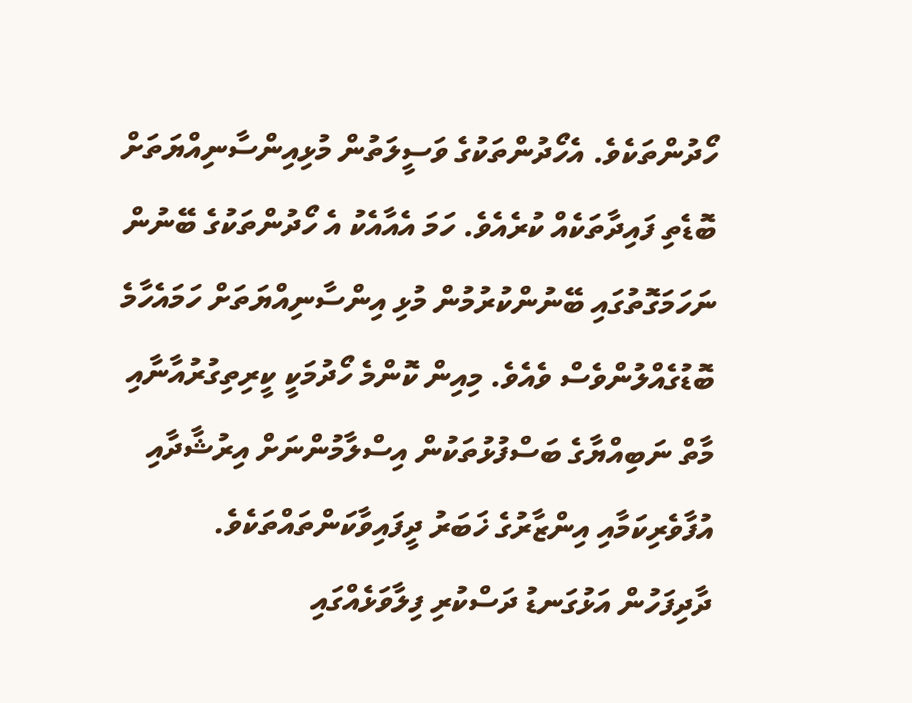ހޯދުންތަކެވެ. އެހޯދުންތަކުގެ ވަސީލަތުން މުޅިއިންސާނިއްޔަތަށް ބޮޑެތި ފައިދާތަކެއް ކުރެއެވެ. ހަމަ އެއާއެކު އެ ހޯދުންތަކުގެ ބޭނުން ނަހަމަގޮތުގައި ބޭނުންކުރުމުން މުޅި އިންސާނިއްޔަތަށް ހަމައެހާމެ ބޮޑުގެއްލުންވެސް ވެއެވެ. މިއިން ކޮންމެ ހޯދުމަކީ ކީރިތިގުރުއާނާއި މާތް ނަބިއްޔާގެ ބަސްފުޅުތަކުން އިސްލާމުންނަށް އިރުޝާދާއި އުފާވެރިކަމާއި އިންޒާރުގެ ޚަބަރު ދީފައިވާކަންތައްތަކެވެ.
ދާދިފަހުން އަޅުގަނޑު ދަސްކުރި ފިލާވަޅެއްގައި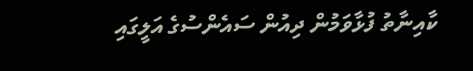ކާއިނާތު ފުޅާވަމުން ދިއުން ސައެންސުގެ އަލީގައި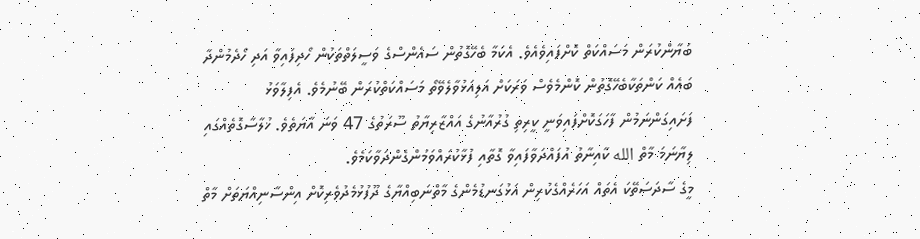ބަޔާންކުރަން މަސައްކަތް ކޮށްފައިވެއެވެ. އެކަމާ ބެހޭގޮތުން ސައެންސްގެ ވަސީލަތްތަކުން ހޯދިފައިވާ އަދި ހޯދެމުންދާ ބައެއް ކަންތަކާބެހޭގޮތުން ކޮންމެވެސް ވަރަކަށް އަލިއަޅުވާލެވޭތޯ މަސައްކަތްކުރަން ބޭނުމެވެ. އެފިލާވަޅު ފަށައިގަންނަމުން ފާހަގަކޮށްފައިވަނީ ކީރިތި ގުރުއާނުގެ އައްޒާރިޔާތު ސޫރަތުގެ 47 ވަނަ އާޔަތެވެ. ޚުލާސާގޮތެއްގައި ލިޔާނަމަ މާތް الله ކާއިނާތު އުފައްދަވާފައިވާ ގޮތާއި ފުޅާކުރައްވަމުންގެންދަވާކަމެވެ.
މީގެ ސާދަސަތޭކަ އެތައް އަހަރެއްގެކުރިން އަޅުގަނޑުމެންގެ މާތްނަބިއްޔާގެ ދޫފުޅުމެދުވެރިކޮށް އިންސާނިއްޔަތަށް މާތް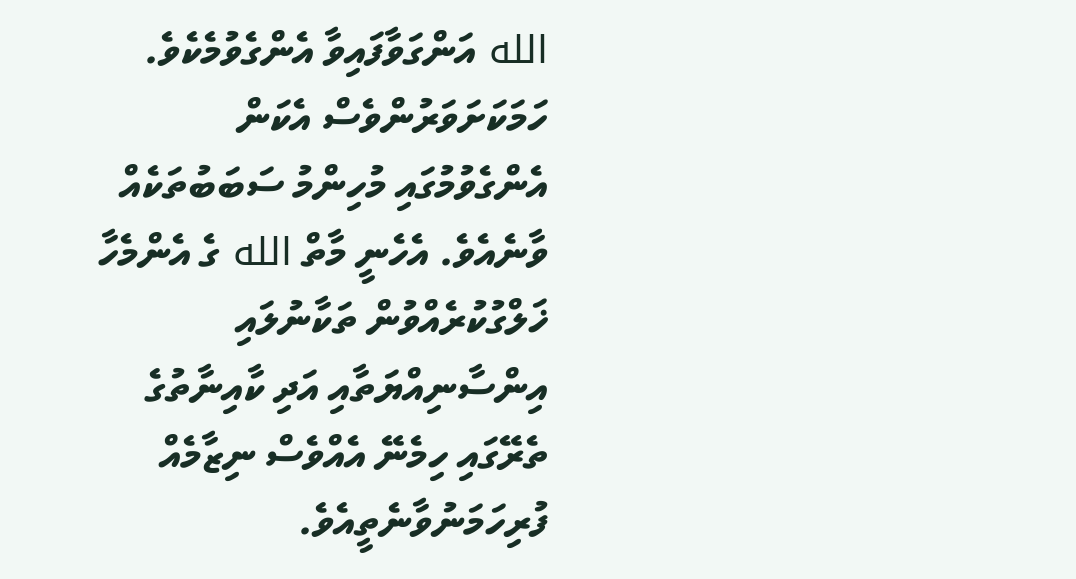الله އަންގަވާފައިވާ އެންގެވުމެކެވެ. ހަމަކަށަވަރުންވެސް އެކަން އެންގެވުމުގައި މުހިންމު ސަބަބުތަކެއް ވާނެއެވެ. އެހެނީ މާތް الله ގެ އެންމެހާ ޚަލްގުކުރެއްވުން ތަކާނުލައި އިންސާނިއްޔަތާއި އަދި ކާއިނާތުގެ ތެރޭގައި ހިމެނޭ އެއްވެސް ނިޒާމެއް ފުރިހަމަނުވާނެތީއެވެ.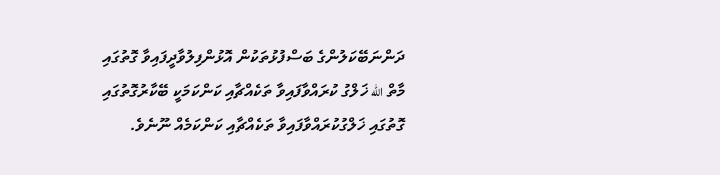ދަންނަބޭކަލުންގެ ބަސްފުޅުތަކުން އޮޅުންފިލުވާދީފައިވާ ގޮތުގައި މާތް الله ޚަލްގު ކުރައްވާފައިވާ ތަކެއްޗާއި ކަންކަމަކީ ބޭކާރުގޮތުގައި ގޮތުގައި ޚަލްގުކުރައްވާފައިވާ ތަކެއްޗާއި ކަންކަމެއް ނޫނެވެ.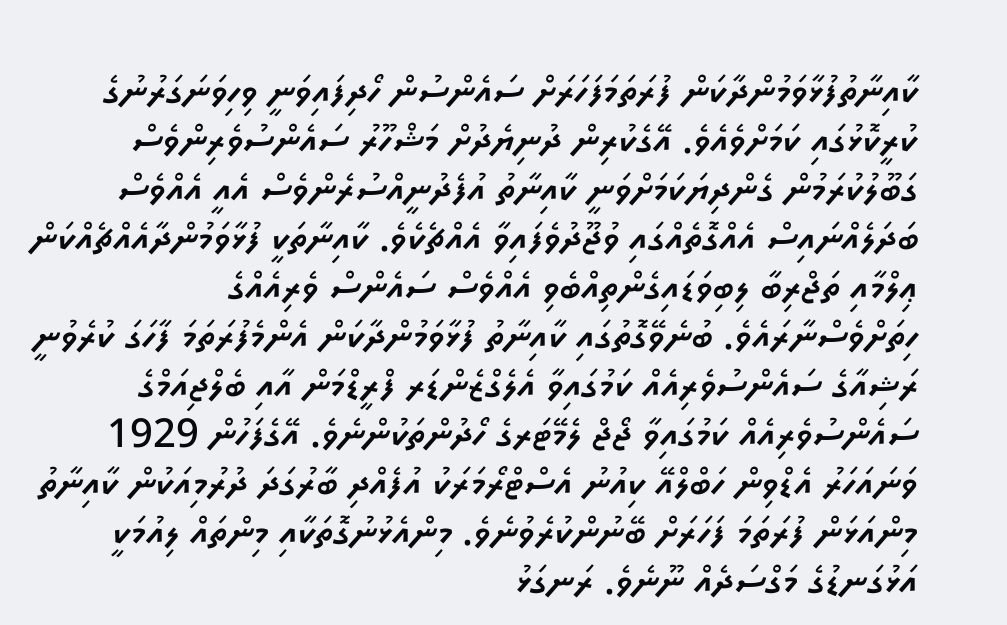ކާއިނާތުފުޅާވަމުންދާކަން ފުރަތަމަފަހަރަށް ސައެންސުން ހޯދިފައިވަނީ ވިހިވަނަގަރުނުގެ ކުރީކޮޅުގައި ކަމަށްވެއެވެ. އޭގެކުރިން ދުނިޔެދުށް މަޝްހޫރު ސައެންސުވެރިންވެސް ގަބޫލުކުރަމުން ގެންދިޔަކަމަށްވަނީ ކާއިނާތު އުފެދުނީއްސުރެންވެސް އެއީ އެއްވެސް ބަދަލެއްނައިސް އެއްގޮތެއްގައި ވުޖޫދުވެފައިވާ އެއްޗެކެވެ. ކާއިނާތަކީ ފުޅާވަމުންދާއެއްޗެއްކަން ޢިލްމާއި ތަޖްރިބާ ލިބިވަޑައިގެންތިއްބެވި އެއްވެސް ސައެންސް ވެރިއެއްގެ ހިތަށްވެސްނާރައެވެ. ބުނެވޭގޮތުގައި ކާއިނާތު ފުޅާވަމުންދާކަން އެންމެފުރަތަމަ ފާހަގަ ކުރެވުނީ ރަޝިއާގެ ސައެންސުވެރިއެއް ކަމުގައިވާ އެލެގްޒެންޑަރ ފްރީޑްމަން އާއި ބެލްޖިއަމްގެ ސައެންސުވެރިއެއް ކަމުގައިވާ ޖޯޖް ލެމޭޓަރގެ ހޯދުންތަކުންނެވެ. އޭގެފަހުން 1929 ވަނައަހަރު އެޑްވިން ހަބްލްއޭ ކިއުނު އެސްޓްރޯމަރަކު އުފެއްދި ބާރުގަދަ ދުރުމިއަކުން ކާއިނާތު މިންއަޅަން ފުރަތަމަ ފަހަރަށް ބޭނުންކުރެވުނެވެ. މިންއެޅުނުގޮތަކާއި މިންތައް ލިއުމަކީ އަޅުގަނޑުގެ މަގްސަދެއް ނޫނެވެ. ރަނގަޅު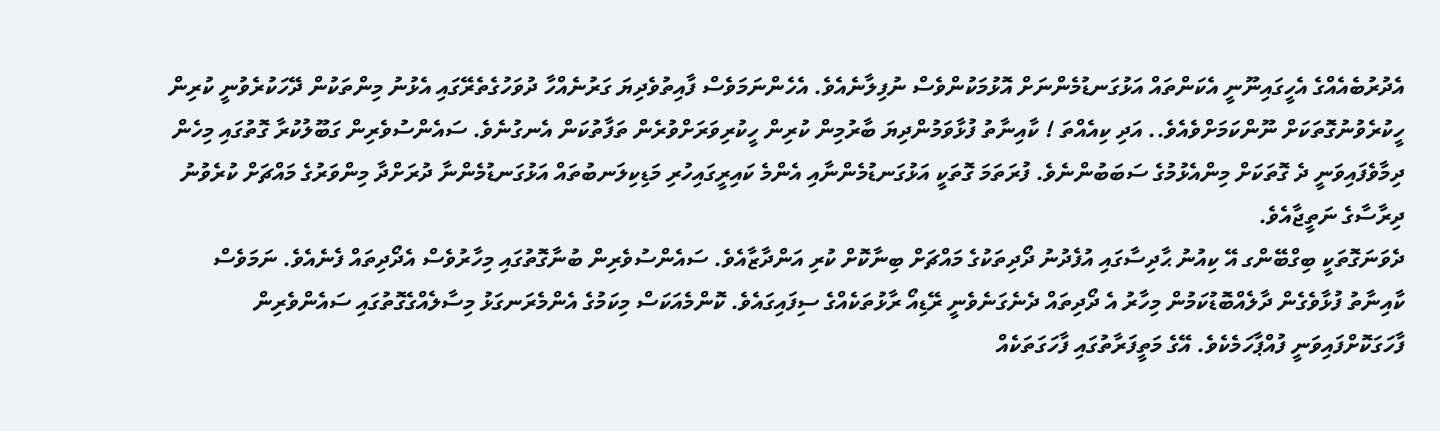އެދުރުބެއެއްގެ އެހީގައިނޫނީ އެކަންތައް އަޅުގަނޑުމެންނަށް އޮޅުމަކުންވެސް ނުފިލާނެއެވެ. އެހެންނަމަވެސް ފާއިތުވެދިޔަ ގަރުނެއްހާ ދުވަހުގެތެރޭގައި އެޅުނު މިންތަކުން ދޭހަކުރެވުނީ ކުރިން ހީކުރެވުނުގޮތަކަށް ނޫންކަމަށްވެއެވެ.. އަދި ކިއެއްތަ ! ކާއިނާތު ފުޅާވަމުންދިޔަ ބާރުމިން ކުރިން ހީކުރިވަރަށްވުރެން ތަފާތުކަން އެނގުނެވެ. ސައެންސުވެރިން ގަބޫލުކުރާ ގޮތުގައި މިހެން ދިމާވެފައިވަނީ ދެ ގޮތަކަށް މިންއެޅުމުގެ ސަބަބުންނެވެ. ފުރަތަމަ ގޮތަކީ އަޅުގަނޑުމެންނާއި އެންމެ ކައިރީގައިހުރި މަޑިކިލަނބުތައް އަޅުގަނޑުމެންނާ ދުރަށްދާ މިންވަރުގެ މައްޗަށް ކުރެވުނު ދިރާސާގެ ނަތީޖާއެވެ.
ދެވަނަގޮތަކީ ބިގްބޭންގ އޭ ކިއުނު ޙާދިސާގައި އުފެދުނު ދޯދިތަކުގެ މައްޗަށް ބިނާކޮށް ކުރި އަންދާޒާއެވެ. ސައެންސުވެރިން ބުނާގޮތުގައި މިހާރުވެސް އެދޯދިތައް ފެނެއެވެ. ނަމަވެސް ކާއިނާތު ފުޅާވެގެން ދާލެއްބޮޑުކަމުން މިހާރު އެ ދޯދިތައް ދެނެގަނެވެނީ ރޭޑިއޯ ރާޅުތަކެއްގެ ސިފައިގައެވެ. ކޮންމެއަކަސް މިކަމުގެ އެންމެރަނގަޅު މިސާލެއްގެގޮތުގައި ސައެންވެރިން ފާހަގަކޮށްފައިވަނީ ފުއްޕާހަމެކެވެ. އޭގެ މަތީފަރާތުގައި ފާހަގަތަކެއް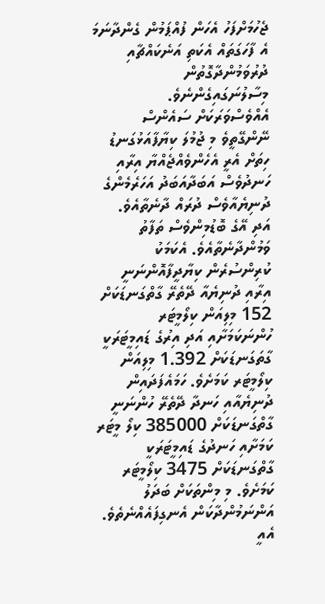ޖެހުމަށްފަހު އެހަން ފުއްޕަމުން ގެންދާނަމަ އެ ފާހަގަތައް އެކަތި އަނެކައްޗާއި ދުރުވަމުންދާގޮތުން މިސާލުނަގައިގެންނެވެ. އެއްވެސްވަރަކަށް ސައެންސް ނޭންގޭތީވެ މި ޖުމުލަ ކިޔާފާއަޅުގަނޑު ހިތަށް އެރީ އެހެންވެއްޖެއްޔާ އިރާއި ހަނދުވެސް އަބަދާއަބަދު އަހަރެމެންގެ ދުނިޔެއާވެސް ދުރައް ދާނެތާއެވެ.
އަދި އޭގެ ބޮޑުމިންވެސް ތަފާތު ވަމުންދާނެތާއެވެ. އެކަމަކު ކުރިންސުރެން ކިޔާދީފާއޮންނަނީ އިރާއި ދުނިޔެއާ ދޭތެރޭ ގާތްގަނޑަކަށް 152 މިލިއަން ކިލޯމީޓަރ ހުންނަކަމަށާއި އަދި އިރުގެ ޑައިމީޓަރަކީ ގާތަގަނޑަކަށް 1.392 މިލިއަން ކިލޯމީޓަރ ކަމަށެވެ. ހަމައެފަދައިން ދުނިޔެއާއި ހަނދާ ދޭތެރޭ ހުންނަނީ ގާތްގަނޑަކަށް 385000 ކިލޯ މީޓަރ ކަމަށާއި ހަނދުގެ ޑައިމީޓަރަކީ ގާތްގަނޑަކަށް 3475 ކިލޯމީޓަރ ކަމަށެވެ. މި މިންތަކަށް ބަދަލު އަންނަމުންދާކަން އެނގިފައެއްނެތެވެ. އެއީ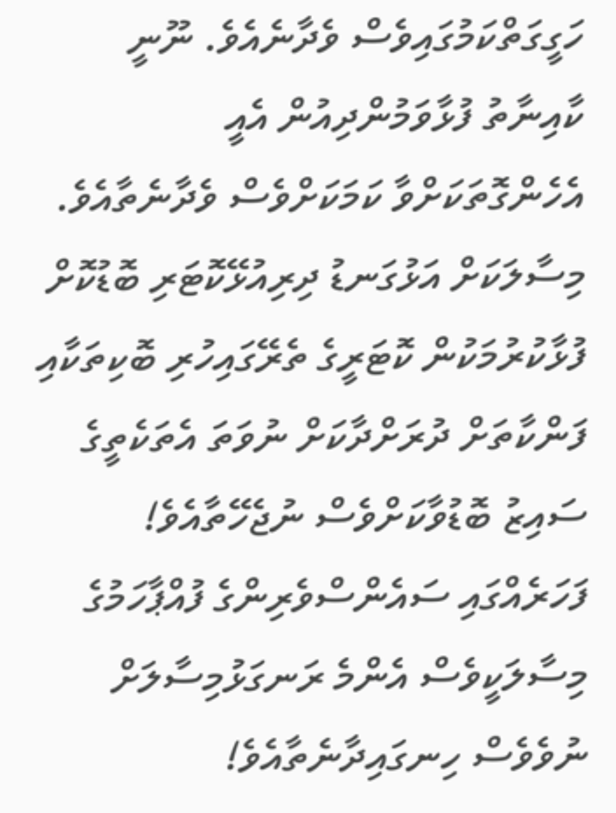ހަގީގަތްކަމުގައިވެސް ވެދާނެއެވެ. ނޫނީ ކާއިނާތު ފުޅާވަމުންދިއުން އެއީ އެހެންގޮތަކަށްވާ ކަމަކަށްވެސް ވެދާނެތާއެވެ. މިސާލަކަށް އަޅުގަނޑު ދިރިއުޅޭކޮޓަރި ބޮޑުކޮށް ފުޅާކުރުމަކުން ކޮޓަރީގެ ތެރޭގައިހުރި ބޮކިތަކާއި ފަންކާތަށް ދުރަށްދާކަށް ނުވަތަ އެތަކެތީގެ ސައިޒު ބޮޑުވާކަށްވެސް ނުޖެހޭތާއެވެ! ފަހަރެއްގައި ސައެންސްވެރިންގެ ފުއްޕާހަމުގެ މިސާލަކީވެސް އެންމެ ރަނގަޅުމިސާލަށް ނުވެވެސް ހިނގައިދާނެތާއެވެ!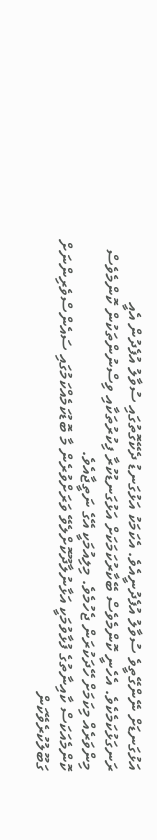އަޅުގަނޑަށް ނޭންގޭތީވެ ސުވާލު އުފެދުނީއެވެ. އެކަމަކު އަޅުގަނޑު ދެކޭގޮތުގައި ސުވާލު އުފެދުން އެއީ ރަނގަޅުކަމެކެވެ. އެހެނީ ކޮންމެވެސް ބޭކާރުކަމަކަށް އަޅުގަނޑުކުރާ ފިކުރުތަކާއި ވިސްނުންތަކުން ކޮންމެވެސް މިންވަރެއް މިކަމަށް ހޭދަކުރަން ޖެހުމެވެ. މިލިއުމަކީ އޭގެ ނަތީޖާއެވެ.
ކޮންމެއަކަސް ކާއިނާތުގެ ފުޅާވުމަކީ އަޅާނުލާދޫކޮށްލެވޭ ވަރަށްވުރެން މާ ބޮޑުކަމެއްކަމުގައި ސައެންސްވެރިންނަށް ގަބޫލުކުރެވޭކަން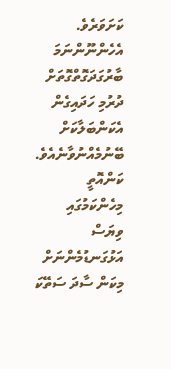ކަށަވަރެވެ. އެހެންނޫންނަމަ ބާރުގަދަގޮތްގޮތަށް ދުރުމި ހަދައިގެން އެކަންބަލާކަށް ބޭނުމެއްނުވާނެއެވެ. ކަންއޮތީ މިހެންކަމުގައި ވިޔަސް އަޅުގަނޑުމެންނަށް މިކަން ސާދަ ސަތޭކަ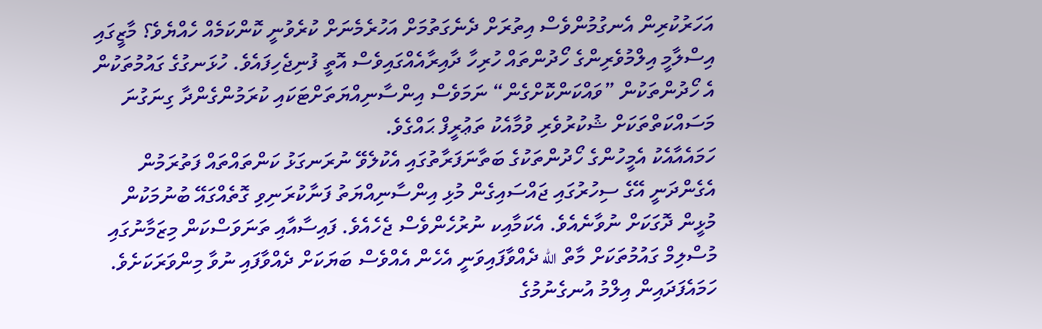އަހަރުކުރިން އެނގުމުންވެސް އިތުރަށް ދެނެގަތުމަށް އަހުރެމެނަށް ކުރެވުނީ ކޮންކަމެއް ހެއްޔެވެ؟ މާޒީގައި އިސްލާމީ އިލްމުވެރިންގެ ހޯދުންތައް ހުރިހާ ދާއިރާއެއްގައިވެސް އޮތީ ފުނިޖެހިފައެވެ. ހުޅަނގުގެ ގައުމުތަކުން އެ ހޯދުންތަކުން ”ވައްކަންކޮށްގެން“ ނަމަވެސް އިންސާނިއްޔަތަށްޓަކައި ކުރަމުންގެންދާ ގިނަގުނަ މަސައްކަތްތަކަށް ޝުކުރުވެރި ވުމާއެކު ތަޢުރީފް ޙައްގެވެ.
ހަމައެއާއެކު އެމީހުންގެ ހޯދުންތަކުގެ ބަތާނަފަރާތުގައި އެކުލެވޭ ނުރަނގަޅު ކަންތައްތައް ފަތުރަމުން އެގެންދަނީ އޭގެ ސިހުރުގައި ޖައްސައިގެން މުޅި އިންސާނިއްޔަތު ފަނާކުރަނިވި ގޮތެއްގައޭ ބުނުމަކުން މުޅީން ދޮގަކަށް ނުވާނެއެވެ. އެކަމާއިކ ނުރުހެންވެސް ޖެހެއެވެ. ފައިސާއާއި ތަނަވަސްކަން މިޒަމާނުގައި މުސްލިމް ގައުމުތަކަށް މާތް الله ދެއްވާފައިވަނީ އެހެން އެއްވެސް ބަޔަކަށް ދެއްވާފައި ނުވާ މިންވަރަކަށެވެ. ހަމައެފަދައިން އިލްމު އުނގެނުމުގެ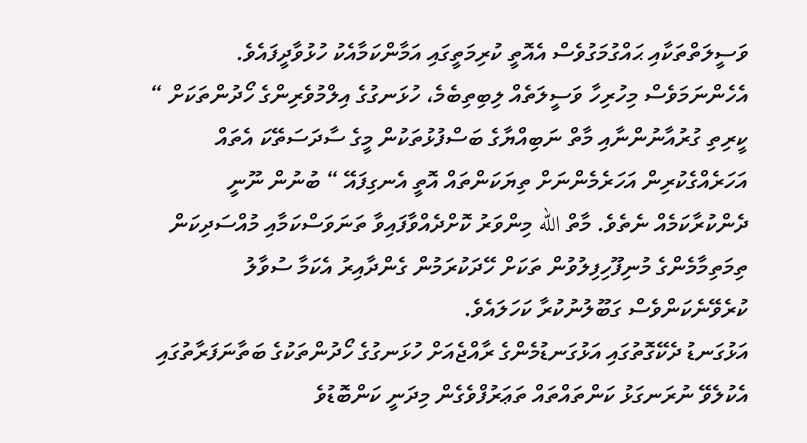ވަސީލަތްތަކާއި ޙައްގުމަގުވެސް އެއޮތީ ކުރިމަތީގައި އަމާންކަމާއެކު ހުޅުވާދީފައެވެ.
އެހެންނަމަވެސް މިހުރިހާ ވަސީލަތެއް ލިބިތިބެމެ، ހުޅަނގުގެ އިލްމުވެރިންގެ ހޯދުންތަކަށް “ ކީރިތި ގުރުއާނުންނާއި މާތް ނަބިއްޔާގެ ބަސްފުޅުތަކުން މީގެ ސާދަސަތޭކަ އެތައް އަހަރެއްގެކުރިން އަހަރެމެންނަށް ތިޔަކަންތައް އޮތީ އެނގިފައޭ “ ބުނުން ނޫނީ ދެންކުރާކަމެއް ނެތެވެ. މާތް الله މިންވަރު ކޮށްދެއްވާފައިވާ ތަނަވަސްކަމާއި މުއްސަދިކަން ތިމަތިމާމެންގެ މުނިފޫހިފިލުވުން ތަކަށް ހޭދަކުރަމުން ގެންދާއިރު އެކަމާ ސުވާލު ކުރެވޭނެކަންވެސް ގަބޫލުނުކުރާ ކަހަލައެވެ.
އަޅުގަނޑު ދެކޭގޮތުގައި އަޅުގަނޑުމެންގެ ރާއްޖެއަށް ހުޅަނގުގެ ހޯދުންތަކުގެ ބަތާނަފަރާތުގައި އެކުލެވޭ ނުރަނގަޅު ކަންތައްތައް ތަޢަރުފްވެގެން މިދަނީ ކަންބޮޑުވެ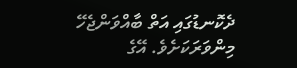ދެކޮނޑުގައި އަތް ބާއްވަންޖެހޭ މިންވަރަކަށެވެ. އޭގެ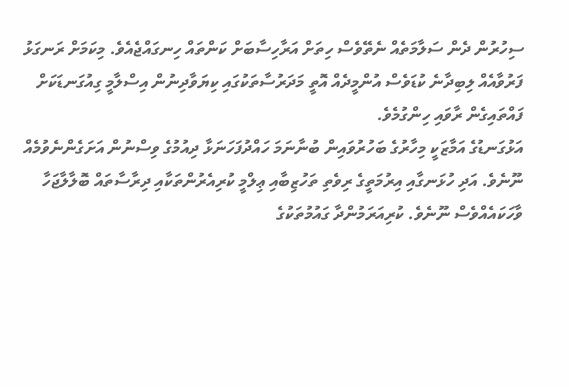ސިހުރުން ދެން ސަލާމަތެއް ނެތޭވެސް ހިތަށް އަރާހިސާބަށް ކަންތައް ހިނގައްޖެއެވެ. މިކަމަށް ރަނގަޅު ފަރުވާއެއް ލިބިދާނެ ކުޑަވެސް އުންމީދެއް އޮތީ މަދަރުސާތަކުގައި ކިޔަވާދިނުން އިސްލާމީ ގިއުގަނޑަކަށް ފައްތައިގެން ރާވައި ހިންގުމެވެ.
އަޅުގަނޑުގެ އަމާޒަކީ މިހާރުގެ ބަހުރުވައިން ބުނާނަމަ ހައްދުފަހަނަޅާ ދިއުމުގެ ވިސްނުން އަށަގެންނެވުމެއް ނޫނެވެ. އަދި ހުޅަނގާއި އިރުމަތީގެ ރިވެތި ތަހުޒިބާއި ޢިލްމީ ކުރިއެރުންތަކާއި ދިރާސާތައް ބޮލާލާޖަހާ ވާހަކައެއްވެސް ނޫނެވެ. ކުރިއަރަމުންދާ ގައުމުތަކުގެ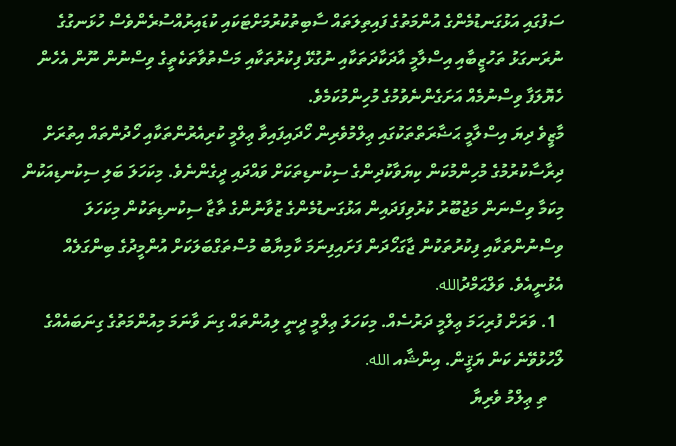ސަފުގައި އަޅުގަނޑުމެންގެ އުންމަތުގެ ފައިތިލަތައް ސާބިތުކުރުމަށްޓަކައި ކުޑައިރުއްސުރެންވެސް ހުޅަނގުގެ ނުރަނގަޅު ތަހުޒީބާއި އިސްލާމީ އާދަކާދަތަކާއި ނުގުޅޭ ފިކުރުތަކާއި މަސްތުވާތަކެތީގެ ވިސްނުން ނޫން އެހެން ހެޔޮލަފާ ވިސްނުމެއް އަށަގެންނެވުމުގެ މުހިންމުކަމެވެ.
މާޒީވެ ދިޔަ އިސްލާމީ ޙަޟާރަތްތަކުގައި ޢިލްމުވެރިން ހޯދައިފައިވާ ޢިލްމީ ކުރިއެރުންތަކާއި ހޯދުންތައް އިތުރަށް ދިރާސާކުރުމުގެ މުހިންމުކަން ކިޔަވާކުދިންގެ ސިކުނޑިތަކަށް ވައްދައި ދީގެންނެވެ. މިކަހަލަ ބަލި ސިކުނޑިއަކުން މިކަމާ ވިސްނަން މަޖުބޫރު ކުރުވިފަދައިން އަޅުގަނޑުމެންގެ ޒުވާނުންގެ ތާޒާ ސިކުނޑިތަކުން މިކަހަލަ ވިސްނުންތަކާއި ފިކުރުތަކުން ޖާގަހޯދަން ފަށައިފިނަމަ ކާމިޔާބު މުސްތަގްބަލަކަށް އުންމީދުގެ ބިންގަލެއް އެޅުނީއެވެ. ވަލްޙަމްދުالله.
  1. ވަރަށް ފުރިހަމަ ޢިލްމީ ދަރުސެއް. މިކަހަލަ ޢިލްމީ ދީނީ ލިއުންތައް ގިނަ ވާނަމަ މިއުންމަތުގެ ގިނަބައެއްގެ ލޯހުޅުވޭނެ ކަން ޔަޤީން. އިންޝާއ الله.
    ތި ޢިލްމު ވެރިޔާ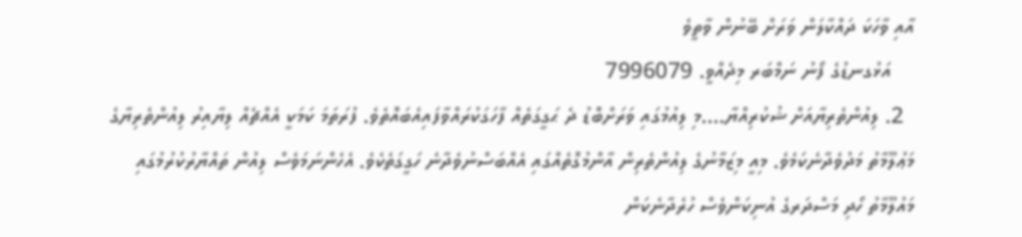އާއި ވާހަކަ ދައްކާލަން ވަރަށް ބޭނުން ވާތީވެ
    އަޅުގނޑުގެ ފޯނު ނަމްބަރ މިދެއްވީ. 7996079
  2. ލިއުންތެރިޔާއަށް ޝުކުރިއްޔާ….މި ލިއުމުގައި ވަރަށްބޮޑު ދެ ޙަގީގަތެއް ފާހަގަކުރައްވާފައިއެބައޮތެވެ. ފުރަތަމަ ކަމަކީ އެއްޗެއް ލިޔާއިރު ލިއުންތެރިޔާގެ މަޢުލޫމާތު މަދުވެދާނެކަމެވެ. މިއީ މިޒަމާނުގެ ލިއުންތެރިން އާންމުގޮތެއްގައި އެއްބަސްނުވެދާނެ ހަގީގަތެކެވެ. އެހެންނަމަވެސް ލިއުން ތައްޔާރުކުރުމުގައި މައުލޫމާތު ހޯދި މަސްދަރގެ އުނިކަންވެސް ހުރެދާނެކަން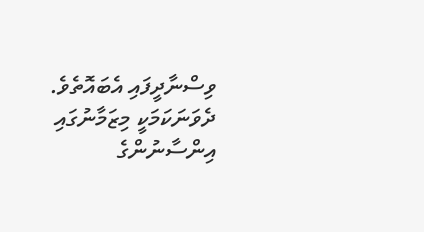ވިސްނާދީފައި އެބައޮތެވެ. ދެވަނަކަމަކީ މިޒަމާނުގައި އިންސާނުންގެ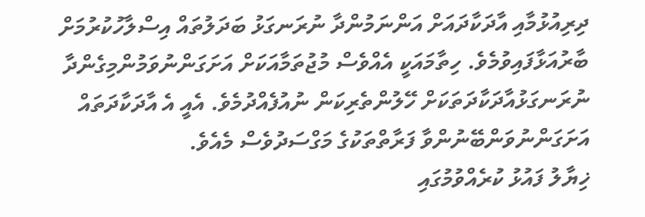ދިރިއުޅުމާއި އާދަކާދައަށް އަންނަމުންދާ ނުރަނގަޅު ބަދަލުތައް އިސްލާހުކުރުމަށް ބާރުއަޅާފައިވުމެވެ. ހިތާމައަކީ އެއްވެސް މުޖުތަމާއަކަށް އަށަގަންނުވަމުންމިގެންދާ ނުރަނގަޅުއާދަކާދަތަކަށް ހޭލުންތެރިކަން ނުއުފެއްދުމެވެ. އެއީ އެ އާދަކާދަތައް އަށަގަންނުވަންބޭނުންވާ ފަރާތްތަކުގެ މަގްސަދުވެސް މެއެވެ.
ޚިޔާލު ފައުޅު ކުރެއްވުމުގައި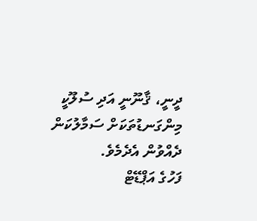ދީނީ، ޤާނޫނީ އަދި ސުލޫކީ މިންގަނޑުތަކަށް ސަމާލުކަން ދެއްވުން އެދެމެވެ.
ފަހުގެ އަޕްޑޭޓް